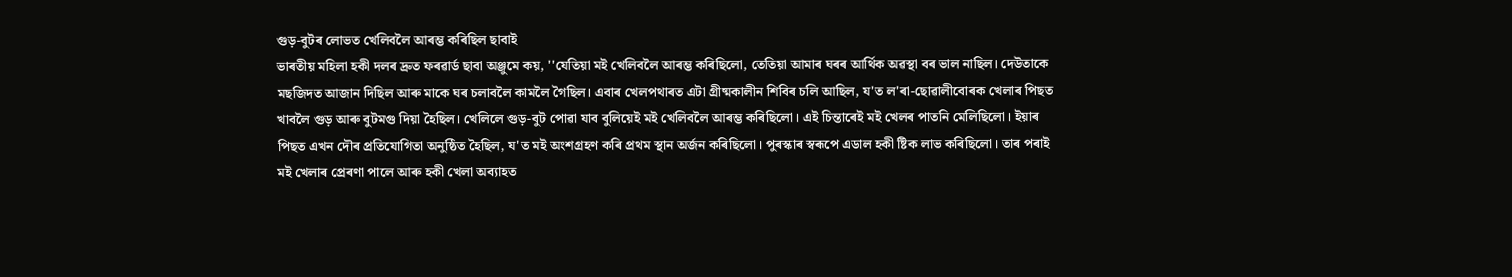গুড়-বুটৰ লোভত খেলিবলৈ আৰম্ভ কৰিছিল ছাবাই
ভাৰতীয় মহিলা হকী দলৰ দ্ৰুত ফৰৱাৰ্ড ছাবা অঞ্জুমে কয়, ''যেতিয়া মই খেলিবলৈ আৰম্ভ কৰিছিলো, তেতিয়া আমাৰ ঘৰৰ আৰ্থিক অৱস্থা বৰ ভাল নাছিল। দেউতাকে মছজিদত আজান দিছিল আৰু মাকে ঘৰ চলাবলৈ কামলৈ গৈছিল। এবাৰ খেলপথাৰত এটা গ্ৰীষ্মকালীন শিবিৰ চলি আছিল, য'ত ল'ৰা-ছোৱালীবোৰক খেলাৰ পিছত খাবলৈ গুড় আৰু বুটমগু দিয়া হৈছিল। খেলিলে গুড়-বুট পোৱা যাব বুলিয়েই মই খেলিবলৈ আৰম্ভ কৰিছিলো। এই চিন্তাৰেই মই খেলৰ পাতনি মেলিছিলো। ইয়াৰ পিছত এখন দৌৰ প্ৰতিযোগিতা অনুষ্ঠিত হৈছিল, য'ত মই অংশগ্ৰহণ কৰি প্ৰথম স্থান অৰ্জন কৰিছিলো। পুৰস্কাৰ স্বৰূপে এডাল হকী ষ্টিক লাভ কৰিছিলো। তাৰ পৰাই মই খেলাৰ প্ৰেৰণা পালে আৰু হকী খেলা অব্যাহত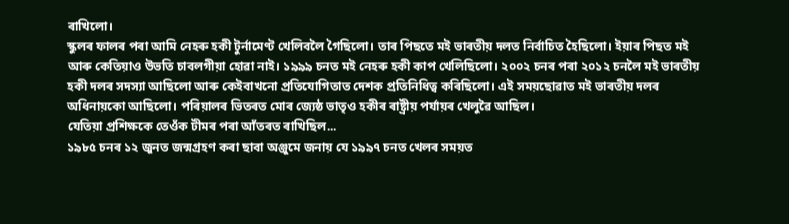ৰাখিলো।
স্কুলৰ ফালৰ পৰা আমি নেহৰু হকী টুৰ্নামেণ্ট খেলিবলৈ গৈছিলো। তাৰ পিছতে মই ভাৰতীয় দলত নিৰ্বাচিত হৈছিলো। ইয়াৰ পিছত মই আৰু কেতিয়াও উভতি চাবলগীয়া হোৱা নাই। ১৯৯৯ চনত মই নেহৰু হকী কাপ খেলিছিলো। ২০০২ চনৰ পৰা ২০১২ চনলৈ মই ভাৰতীয় হকী দলৰ সদস্যা আছিলো আৰু কেইবাখনো প্ৰতিযোগিতাত দেশক প্ৰতিনিধিত্ব কৰিছিলো। এই সময়ছোৱাত মই ভাৰতীয় দলৰ অধিনায়কো আছিলো। পৰিয়ালৰ ভিতৰত মোৰ জ্যেষ্ঠ ভাতৃও হকীৰ ৰাষ্ট্ৰীয় পৰ্যায়ৰ খেলুৱৈ আছিল।
যেতিয়া প্ৰশিক্ষকে তেওঁক টীমৰ পৰা আঁতৰত ৰাখিছিল...
১৯৮৫ চনৰ ১২ জুনত জন্মগ্ৰহণ কৰা ছাবা অঞ্জুমে জনায় যে ১৯৯৭ চনত খেলৰ সময়ত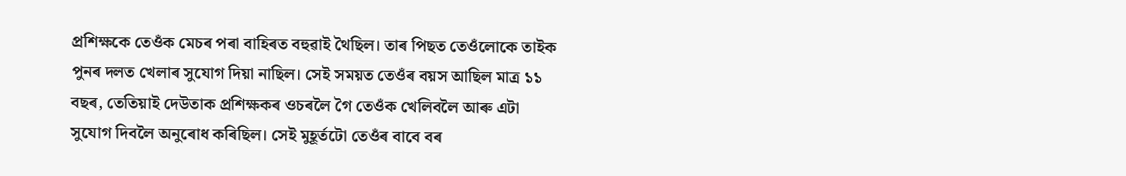প্ৰশিক্ষকে তেওঁক মেচৰ পৰা বাহিৰত বহুৱাই থৈছিল। তাৰ পিছত তেওঁলোকে তাইক পুনৰ দলত খেলাৰ সুযোগ দিয়া নাছিল। সেই সময়ত তেওঁৰ বয়স আছিল মাত্ৰ ১১ বছৰ, তেতিয়াই দেউতাক প্ৰশিক্ষকৰ ওচৰলৈ গৈ তেওঁক খেলিবলৈ আৰু এটা সুযোগ দিবলৈ অনুৰোধ কৰিছিল। সেই মুহূৰ্তটো তেওঁৰ বাবে বৰ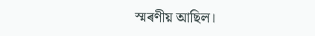স্মৰণীয় আছিল।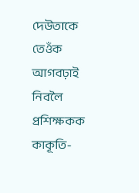দেউতাকে তেওঁক আগবঢ়াই নিবলৈ প্ৰশিক্ষকক কাকূতি-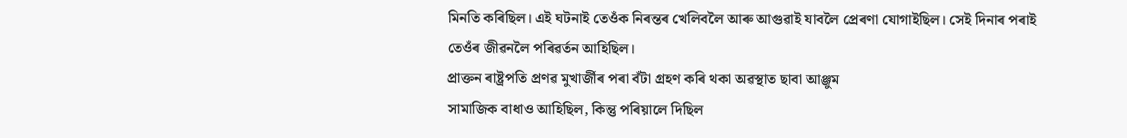মিনতি কৰিছিল। এই ঘটনাই তেওঁক নিৰন্তৰ খেলিবলৈ আৰু আগুৱাই যাবলৈ প্ৰেৰণা যোগাইছিল। সেই দিনাৰ পৰাই তেওঁৰ জীৱনলৈ পৰিৱৰ্তন আহিছিল।
প্ৰাক্তন ৰাষ্ট্ৰপতি প্ৰণৱ মুখাৰ্জীৰ পৰা বঁটা গ্ৰহণ কৰি থকা অৱস্থাত ছাবা আঞ্জুম
সামাজিক বাধাও আহিছিল, কিন্তু পৰিয়ালে দিছিল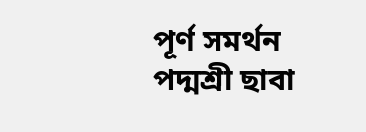পূৰ্ণ সমৰ্থন
পদ্মশ্ৰী ছাবা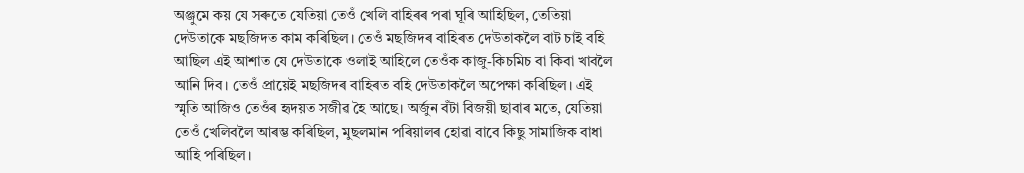অঞ্জুমে কয় যে সৰুতে যেতিয়া তেওঁ খেলি বাহিৰৰ পৰা ঘূৰি আহিছিল, তেতিয়া দেউতাকে মছজিদত কাম কৰিছিল। তেওঁ মছজিদৰ বাহিৰত দেউতাকলৈ বাট চাই বহি আছিল এই আশাত যে দেউতাকে ওলাই আহিলে তেওঁক কাজু-কিচমিচ বা কিবা খাবলৈ আনি দিব। তেওঁ প্ৰায়েই মছজিদৰ বাহিৰত বহি দেউতাকলৈ অপেক্ষা কৰিছিল। এই স্মৃতি আজিও তেওঁৰ হৃদয়ত সজীৱ হৈ আছে। অৰ্জুন বঁটা বিজয়ী ছাবাৰ মতে, যেতিয়া তেওঁ খেলিবলৈ আৰম্ভ কৰিছিল, মুছলমান পৰিয়ালৰ হোৱা বাবে কিছু সামাজিক বাধা আহি পৰিছিল।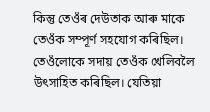কিন্তু তেওঁৰ দেউতাক আৰু মাকে তেওঁক সম্পূৰ্ণ সহযোগ কৰিছিল। তেওঁলোকে সদায় তেওঁক খেলিবলৈ উৎসাহিত কৰিছিল। যেতিয়া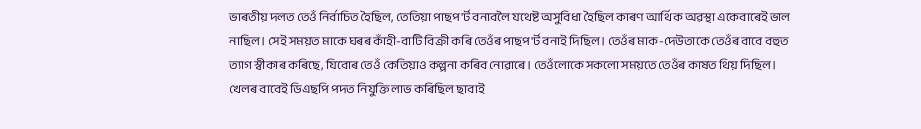ভাৰতীয় দলত তেওঁ নিৰ্বাচিত হৈছিল, তেতিয়া পাছপ'ৰ্ট বনাবলৈ যথেষ্ট অসুবিধা হৈছিল কাৰণ আৰ্থিক অৱস্থা একেবাৰেই ভাল নাছিল। সেই সময়ত মাকে ঘৰৰ কাঁহী-বাটি বিক্ৰী কৰি তেওঁৰ পাছপ'ৰ্ট বনাই দিছিল। তেওঁৰ মাক-দেউতাকে তেওঁৰ বাবে বহুত ত্যাগ স্বীকাৰ কৰিছে, যিবোৰ তেওঁ কেতিয়াও কল্পনা কৰিব নোৱাৰে। তেওঁলোকে সকলো সময়তে তেওঁৰ কাষত থিয় দিছিল।
খেলৰ বাবেই ডিএছপি পদত নিযুক্তি লাভ কৰিছিল ছাবাই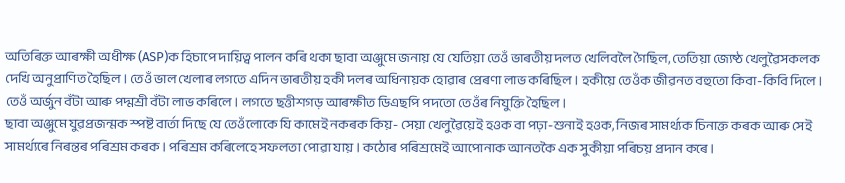অতিৰিক্ত আৰক্ষী অধীক্ষ (ASP)ক হিচাপে দায়িত্ব পালন কৰি থকা ছাবা অঞ্জুমে জনায় যে যেতিয়া তেওঁ ভাৰতীয় দলত খেলিবলৈ গৈছিল, তেতিয়া জ্যেষ্ঠ খেলুৱৈসকলক দেখি অনুপ্ৰাণিত হৈছিল। তেওঁ ভাল খেলাৰ লগতে এদিন ভাৰতীয় হকী দলৰ অধিনায়ক হোৱাৰ প্ৰেৰণা লাভ কৰিছিল। হকীয়ে তেওঁক জীৱনত বহুতো কিবা-কিবি দিলে। তেওঁ অৰ্জুন বঁটা আৰু পদ্মশ্ৰী বঁটা লাভ কৰিলে। লগতে ছত্তীশগড় আৰক্ষীত ডিএছপি পদতো তেওঁৰ নিযুক্তি হৈছিল।
ছাবা অঞ্জুমে যুৱপ্ৰজন্মক স্পষ্ট বাৰ্তা দিছে যে তেওঁলোকে যি কামেই নকৰক কিয়- সেয়া খেলুৱৈয়েই হওক বা পঢ়া-শুনাই হওক, নিজৰ সামৰ্থ্যক চিনাক্ত কৰক আৰু সেই সামৰ্থ্যৰে নিৰন্তৰ পৰিশ্ৰম কৰক। পৰিশ্ৰম কৰিলেহে সফলতা পোৱা যায়। কঠোৰ পৰিশ্ৰমেই আপোনাক আনতকৈ এক সুকীয়া পৰিচয় প্ৰদান কৰে।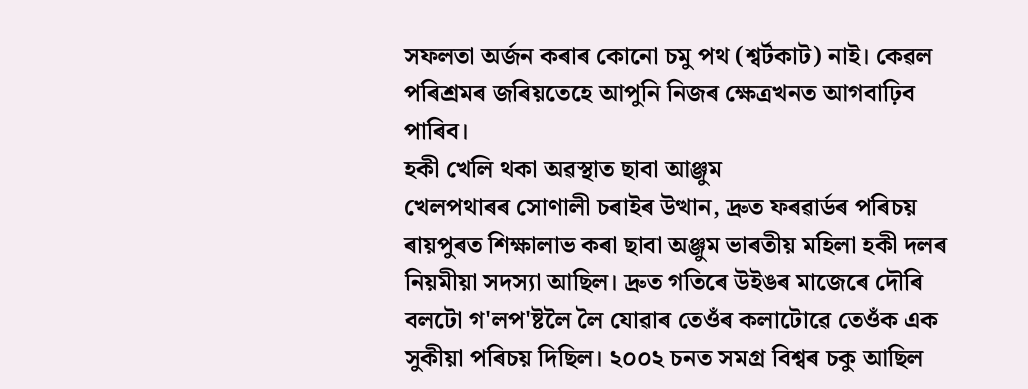সফলতা অৰ্জন কৰাৰ কোনো চমু পথ (শ্বৰ্টকাট) নাই। কেৱল পৰিশ্ৰমৰ জৰিয়তেহে আপুনি নিজৰ ক্ষেত্ৰখনত আগবাঢ়িব পাৰিব।
হকী খেলি থকা অৱস্থাত ছাবা আঞ্জুম
খেলপথাৰৰ সোণালী চৰাইৰ উত্থান, দ্ৰুত ফৰৱাৰ্ডৰ পৰিচয়
ৰায়পুৰত শিক্ষালাভ কৰা ছাবা অঞ্জুম ভাৰতীয় মহিলা হকী দলৰ নিয়মীয়া সদস্যা আছিল। দ্ৰুত গতিৰে উইঙৰ মাজেৰে দৌৰি বলটো গ'লপ'ষ্টলৈ লৈ যোৱাৰ তেওঁৰ কলাটোৱে তেওঁক এক সুকীয়া পৰিচয় দিছিল। ২০০২ চনত সমগ্ৰ বিশ্বৰ চকু আছিল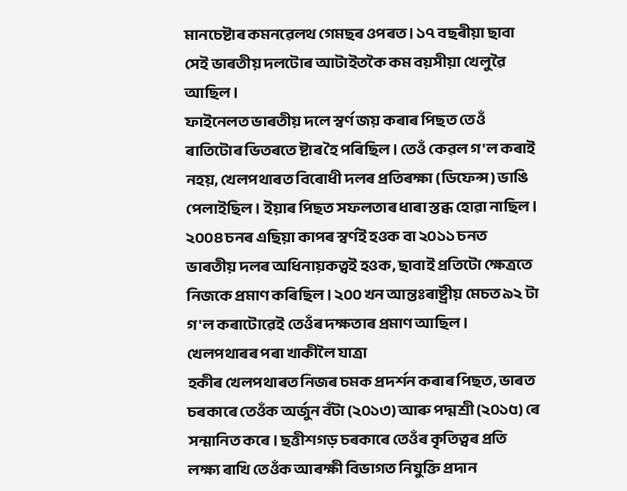মানচেষ্টাৰ কমনৱেলথ গেমছৰ ওপৰত। ১৭ বছৰীয়া ছাবা সেই ভাৰতীয় দলটোৰ আটাইতকৈ কম বয়সীয়া খেলুৱৈ আছিল।
ফাইনেলত ভাৰতীয় দলে স্বৰ্ণ জয় কৰাৰ পিছত তেওঁ ৰাতিটোৰ ভিতৰতে ষ্টাৰ হৈ পৰিছিল। তেওঁ কেৱল গ'ল কৰাই নহয়, খেলপথাৰত বিৰোধী দলৰ প্ৰতিৰক্ষা (ডিফেন্স) ভাঙি পেলাইছিল। ইয়াৰ পিছত সফলতাৰ ধাৰা স্তব্ধ হোৱা নাছিল। ২০০৪ চনৰ এছিয়া কাপৰ স্বৰ্ণই হওক বা ২০১১ চনত ভাৰতীয় দলৰ অধিনায়কত্বই হওক, ছাবাই প্ৰতিটো ক্ষেত্ৰতে নিজকে প্ৰমাণ কৰিছিল। ২০০ খন আন্তঃৰাষ্ট্ৰীয় মেচত ৯২ টা গ'ল কৰাটোৱেই তেওঁৰ দক্ষতাৰ প্ৰমাণ আছিল।
খেলপথাৰৰ পৰা খাকীলৈ যাত্ৰা
হকীৰ খেলপথাৰত নিজৰ চমক প্ৰদৰ্শন কৰাৰ পিছত, ভাৰত চৰকাৰে তেওঁক অৰ্জুন বঁটা (২০১৩) আৰু পদ্মশ্ৰী (২০১৫) ৰে সন্মানিত কৰে। ছত্তীশগড় চৰকাৰে তেওঁৰ কৃতিত্বৰ প্ৰতি লক্ষ্য ৰাখি তেওঁক আৰক্ষী বিভাগত নিযুক্তি প্ৰদান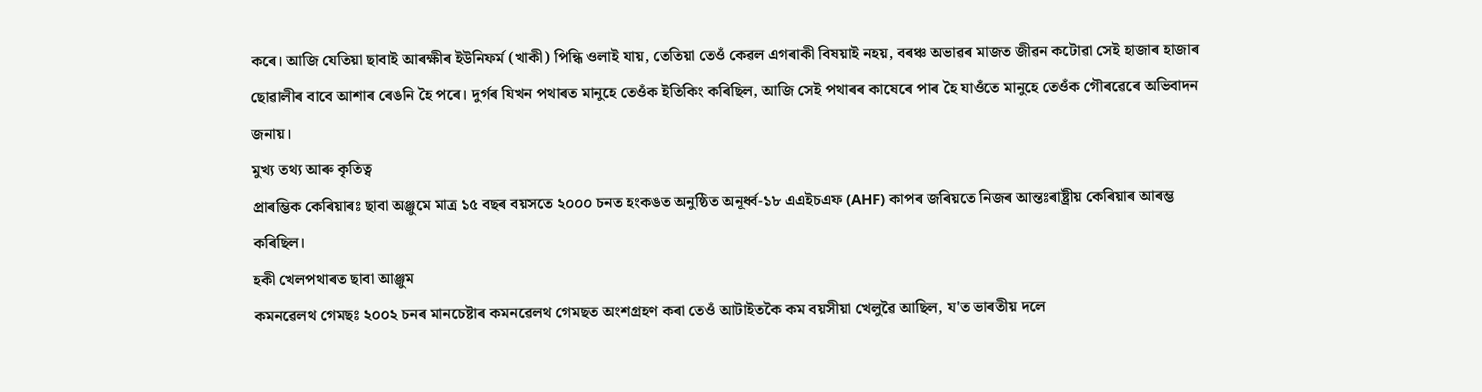কৰে। আজি যেতিয়া ছাবাই আৰক্ষীৰ ইউনিফৰ্ম (খাকী) পিন্ধি ওলাই যায়, তেতিয়া তেওঁ কেৱল এগৰাকী বিষয়াই নহয়, বৰঞ্চ অভাৱৰ মাজত জীৱন কটোৱা সেই হাজাৰ হাজাৰ ছোৱালীৰ বাবে আশাৰ ৰেঙনি হৈ পৰে। দুৰ্গৰ যিখন পথাৰত মানুহে তেওঁক ইতিকিং কৰিছিল, আজি সেই পথাৰৰ কাষেৰে পাৰ হৈ যাওঁতে মানুহে তেওঁক গৌৰৱেৰে অভিবাদন জনায়।
মুখ্য তথ্য আৰু কৃতিত্ব
প্ৰাৰম্ভিক কেৰিয়াৰঃ ছাবা অঞ্জুমে মাত্ৰ ১৫ বছৰ বয়সতে ২০০০ চনত হংকঙত অনুষ্ঠিত অনূৰ্ধ্ব-১৮ এএইচএফ (AHF) কাপৰ জৰিয়তে নিজৰ আন্তঃৰাষ্ট্ৰীয় কেৰিয়াৰ আৰম্ভ কৰিছিল।
হকী খেলপথাৰত ছাবা আঞ্জুম
কমনৱেলথ গেমছঃ ২০০২ চনৰ মানচেষ্টাৰ কমনৱেলথ গেমছত অংশগ্ৰহণ কৰা তেওঁ আটাইতকৈ কম বয়সীয়া খেলুৱৈ আছিল, য'ত ভাৰতীয় দলে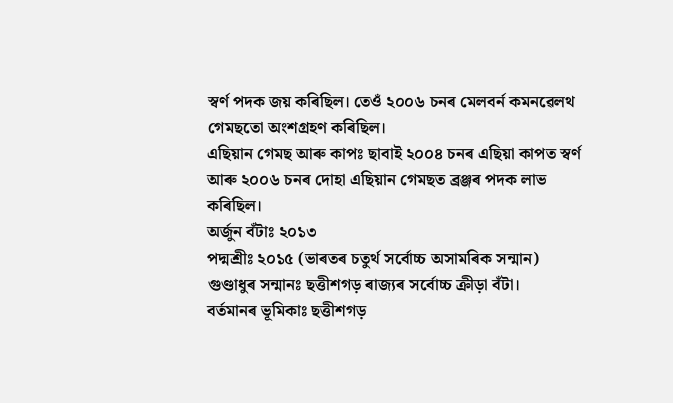স্বৰ্ণ পদক জয় কৰিছিল। তেওঁ ২০০৬ চনৰ মেলবৰ্ন কমনৱেলথ গেমছতো অংশগ্ৰহণ কৰিছিল।
এছিয়ান গেমছ আৰু কাপঃ ছাবাই ২০০৪ চনৰ এছিয়া কাপত স্বৰ্ণ আৰু ২০০৬ চনৰ দোহা এছিয়ান গেমছত ব্ৰঞ্জৰ পদক লাভ কৰিছিল।
অৰ্জুন বঁটাঃ ২০১৩
পদ্মশ্ৰীঃ ২০১৫ (ভাৰতৰ চতুৰ্থ সৰ্বোচ্চ অসামৰিক সন্মান)
গুণ্ডাধুৰ সন্মানঃ ছত্তীশগড় ৰাজ্যৰ সৰ্বোচ্চ ক্ৰীড়া বঁটা।
বৰ্তমানৰ ভূমিকাঃ ছত্তীশগড়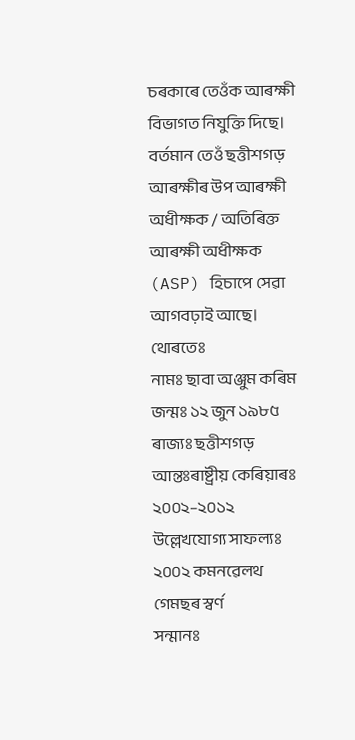চৰকাৰে তেওঁক আৰক্ষী বিভাগত নিযুক্তি দিছে। বৰ্তমান তেওঁ ছত্তীশগড় আৰক্ষীৰ উপ আৰক্ষী অধীক্ষক / অতিৰিক্ত আৰক্ষী অধীক্ষক (ASP) হিচাপে সেৱা আগবঢ়াই আছে।
থোৰতেঃ
নামঃ ছাবা অঞ্জুম কৰিম
জন্মঃ ১২ জুন ১৯৮৫
ৰাজ্যঃ ছত্তীশগড়
আন্তঃৰাষ্ট্ৰীয় কেৰিয়াৰঃ ২০০২–২০১২
উল্লেখযোগ্য সাফল্যঃ ২০০২ কমনৱেলথ গেমছৰ স্বৰ্ণ
সন্মানঃ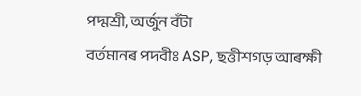পদ্মশ্ৰী, অৰ্জুন বঁটা
বৰ্তমানৰ পদবীঃ ASP, ছত্তীশগড় আৰক্ষী